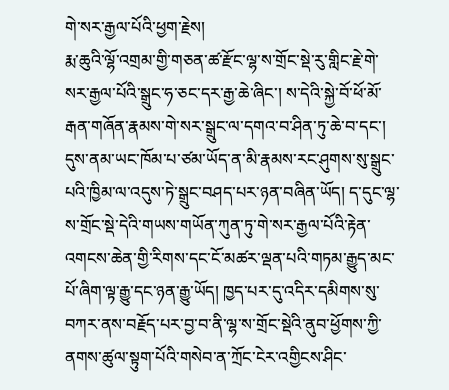གེ་སར་རྒྱལ་པོའི་ཕྱག་རྗེས།
རྨ་ཆུའི་ལྷོ་འགྲམ་གྱི་གཅན་ཚ་རྫོང་ལྷ་ས་གྲོང་སྡེ་རུ་གླིང་རྗེ་གེ་སར་རྒྱལ་པོའི་སྒྲུང་ཧ་ཅང་དར་རྒྱ་ཆེ་ཞིང་། ས་དེའི་སྐྱེ་བོ་ཕོ་མོ་རྒན་གཞོན་རྣམས་གེ་སར་སྒྲུང་ལ་དགའ་བ་ཤིན་ཏུ་ཆེ་བ་དང་། དུས་ནམ་ཡང་ཁོམ་པ་ཙམ་ཡོད་ན་མི་རྣམས་རང་ཤུགས་སུ་སྒྲུང་པའི་ཁྱིམ་ལ་འདུས་ཏེ་སྒྲུང་བཤད་པར་ཉན་བཞིན་ཡོད། ད་དུང་ལྷ་ས་གྲོང་སྡེ་དེའི་གཡས་གཡོན་ཀུན་ཏུ་གེ་སར་རྒྱལ་པོའི་རྟེན་འགངས་ཆེན་གྱི་རིགས་དང་ངོ་མཚར་ལྡན་པའི་གཏམ་རྒྱུད་མང་པོ་ཞིག་ལྟ་རྒྱུ་དང་ཉན་རྒྱུ་ཡོད། ཁྱད་པར་དུ་འདིར་དམིགས་སུ་བཀར་ནས་བརྗོད་པར་བྱ་བ་ནི་ལྷ་ས་གྲོང་སྡེའི་ནུབ་ཕྱོགས་ཀྱི་ནགས་ཚུལ་སྟུག་པོའི་གསེབ་ན་ཀྲོང་ངེར་འགྱིངས་ཤིང་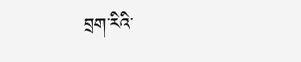བྲག་རིའི་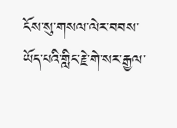ངོས་སུ་གསལ་ལེར་བབས་ཡོད་པའི་གླིང་རྗེ་གེ་སར་རྒྱལ་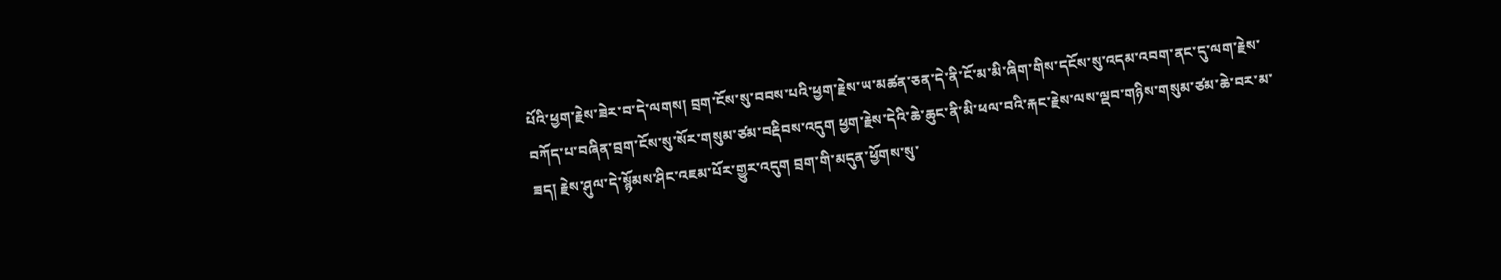པོའི་ཕྱག་རྗེས་ཟེར་བ་དེ་ལགས། བྲག་ངོས་སུ་བབས་པའི་ཕྱག་རྗེས་ཡ་མཚན་ཅན་དེ་ནི་ངོ་མ་མི་ཞིག་གིས་དངོས་སུ་འདམ་འབག་ནང་དུ་ལག་རྗེས་བཀོད་པ་བཞིན་བྲག་ངོས་སུ་སོར་གསུམ་ཙམ་བརྡིབས་འདུག ཕྱག་རྗེས་དེའི་ཆེ་ཆུང་ནི་མི་ཕལ་བའི་རྐང་རྗེས་ལས་ལྡབ་གཉིས་གསུམ་ཙམ་ཆེ་བར་མ་ཟད། རྗེས་ཤུལ་དེ་སྙོམས་ཤིང་འཇམ་པོར་གྱུར་འདུག བྲག་གི་མདུན་ཕྱོགས་སུ་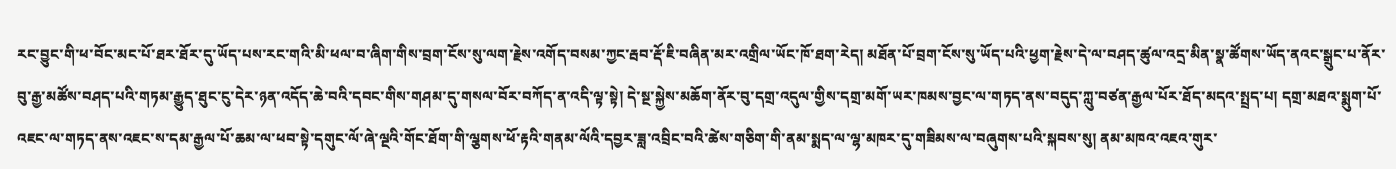རང་བྱུང་གི་ཕ་བོང་མང་པོ་ཐར་ཐོར་དུ་ཡོད་པས་རང་གའི་མི་ཕལ་བ་ཞིག་གིས་བྲག་ངོས་སུ་ལག་རྗེས་འགོད་བསམ་ཀྱང་རྦབ་རྡོ་ཇི་བཞིན་མར་འགྲིལ་ཡོང་ཁོ་ཐག་རེད། མཐོན་པོ་བྲག་ངོས་སུ་ཡོད་པའི་ཕྱག་རྗེས་དེ་ལ་བཤད་ཚུལ་འདྲ་མིན་སྣ་ཚོགས་ཡོད་ནའང་སྒྲུང་པ་ནོར་བུ་རྒྱ་མཚོས་བཤད་པའི་གཏམ་རྒྱུད་ཐུང་ངུ་དེར་ཉན་འདོད་ཆེ་བའི་དབང་གིས་གཤམ་དུ་གསལ་བོར་བཀོད་ན་འདི་ལྟ་སྟེ། དེ་སྔ་སྐྱེས་མཆོག་ནོར་བུ་དགྲ་འདུལ་གྱིས་དགྲ་མགོ་ཡར་ཁམས་བྱང་ལ་གཏད་ནས་བདུད་ཀླུ་བཙན་རྒྱལ་པོར་ཐོད་མདའ་སྤྲད་པ། དགྲ་མཐའ་སྨུག་པོ་འཇང་ལ་གཏད་ནས་འཇང་ས་དམ་རྒྱལ་པོ་ཆམ་ལ་ཕབ་སྟེ་དགུང་ལོ་ཞེ་ལྔའི་གོང་ཐོག་གི་ལྕགས་ཕོ་རྟའི་གནམ་ལོའི་དབྱར་ཟླ་འབྲིང་བའི་ཚེས་གཅིག་གི་ནམ་སྨད་ལ་ལྷ་མཁར་དུ་གཟིམས་ལ་བཞུགས་པའི་སྐབས་སུ། ནམ་མཁའ་འཇའ་གུར་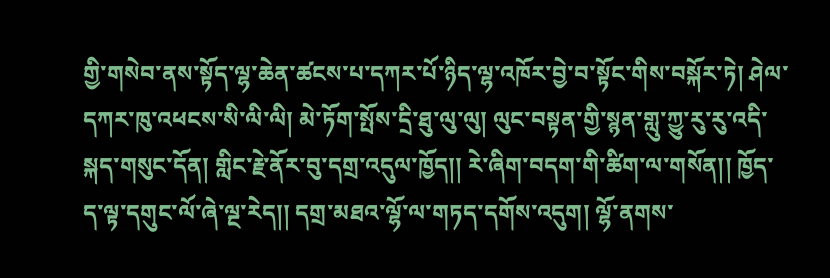གྱི་གསེབ་ནས་སྟོད་ལྷ་ཆེན་ཚངས་པ་དཀར་པོ་ཉིད་ལྷ་འཁོར་བྱེ་བ་སྟོང་གིས་བསྐོར་ཏེ། ཤེལ་དཀར་ཁུ་འཕངས་སི་ལི་ལི། མེ་ཏོག་སྤོས་དྲི་ཐུ་ལུ་ལུ། ལུང་བསྟན་གྱི་སྙན་གླུ་ཀྱུ་རུ་རུ་འདི་སྐད་གསུང་དོན། གླིང་རྗེ་ནོར་བུ་དགྲ་འདུལ་ཁྱོད།། རེ་ཞིག་བདག་གི་ཚིག་ལ་གསོན།། ཁྱོད་ད་ལྟ་དགུང་ལོ་ཞེ་ལྔ་རེད།། དགྲ་མཐའ་ལྷོ་ལ་གཏད་དགོས་འདུག། ལྷོ་ནགས་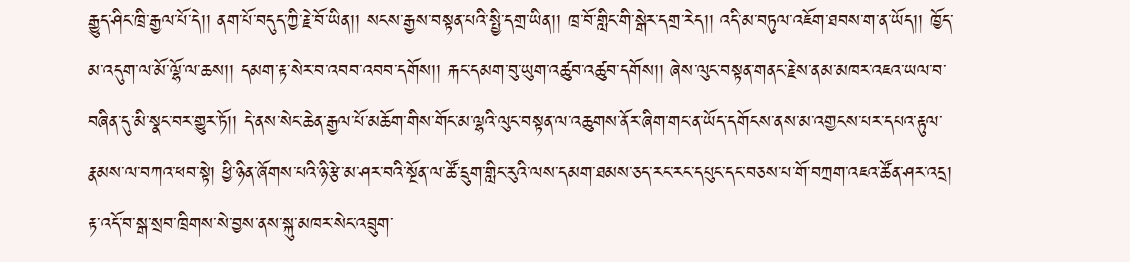རྒྱུད་ཤིང་ཁྲི་རྒྱལ་པོ་དེ།། ནག་པོ་བདུད་ཀྱི་རྗེ་བོ་ཡིན།། སངས་རྒྱས་བསྟན་པའི་སྤྱི་དགྲ་ཡིན།། ཁྲ་བོ་གླིང་གི་སྒེར་དགྲ་རེད།། འདི་མ་བཏུལ་འཇོག་ཐབས་ག་ན་ཡོད།། ཁྱོད་མ་འདུག་ལ་མོ་ལྷོ་ལ་ཆས།། དམག་རྟ་སེར་བ་འབབ་འབབ་དགོས།། རྐང་དམག་བུ་ཡུག་འཚུབ་འཚུབ་དགོས།། ཞེས་ལུང་བསྟན་གནང་རྗེས་ནམ་མཁར་འཇའ་ཡལ་བ་བཞིན་དུ་མི་སྣང་བར་གྱུར་ཏོ།། དེ་ནས་སེང་ཆེན་རྒྱལ་པོ་མཆོག་གིས་གོང་མ་ལྷའི་ལུང་བསྟན་ལ་འཆུགས་ནོར་ཞིག་གང་ན་ཡོད་དགོངས་ནས་མ་འགྱངས་པར་དཔའ་རྟུལ་རྣམས་ལ་བཀའ་ཕབ་སྟེ། ཕྱི་ཉིན་ཞོགས་པའི་ཉི་རྩེ་མ་ཤར་བའི་སྔོན་ལ་ཚོ་དྲུག་གླིང་རུའི་ལས་དམག་ཐམས་ཅད་རང་རང་དཔུང་དང་བཅས་པ་གོ་བཀྲག་འཇའ་ཚོན་ཤར་འདྲ། རྟ་འདོ་བ་སྒ་སྲབ་ཁྲིགས་སེ་བྱས་ནས་སྐུ་མཁར་སེང་འབྲུག་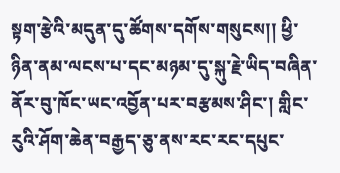སྟག་རྩེའི་མདུན་དུ་ཚོགས་དགོས་གསུངས།། ཕྱི་ཉིན་ནམ་ལངས་པ་དང་མཉམ་དུ་སྐུ་རྗེ་ཡིད་བཞིན་ནོར་བུ་ཁོང་ཡང་འབྱོན་པར་བརྩམས་ཤིང་། གླིང་རུའི་ཤོག་ཆེན་བརྒྱད་ཅུ་ནས་རང་རང་དཔུང་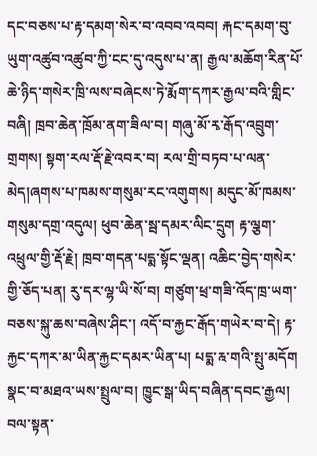དང་བཅས་པ་རྟ་དམག་སེར་བ་འབབ་འབབ། རྐང་དམག་བུ་ཡུག་འཚུབ་འཚུབ་ཀྱི་ངང་དུ་འདུས་པ་ན། རྒྱལ་མཆོག་རིན་པོ་ཆེ་ཉིད་གསེར་ཁྲི་ལས་བཞེངས་ཏེ་རྨོག་དཀར་རྒྱལ་བའི་གླིང་བཞི། ཁྲབ་ཆེན་ཁྲོམ་ནག་ཟིལ་བ། གཞུ་མོ་རྭ་རྒོད་འབྲུག་གྲགས། སྟག་རལ་རྡོ་རྗེ་འབར་བ། རལ་གྲི་བཏབ་པ་ལན་མེད།ཞགས་པ་ཁམས་གསུམ་རང་འགུགས། མདུང་མོ་ཁམས་གསུམ་དགྲ་འདུལ། ཕུབ་ཆེན་སྦ་དམར་ལིང་དྲུག རྟ་ལྕག་འཕྲུལ་གྱི་རྡོ་རྗེ། ཁྲབ་གདན་པདྨ་སྟོང་ལྡན། འཆིང་བྱེད་གསེར་གྱི་ཅོད་པན། རུ་དར་ལྷ་ཡི་སོ་བ། གཙུག་ཕྲ་གཟི་འོད་ཁྲ་ཡག་བཅས་སྐུ་ཆས་བཞེས་ཤིང་། འདོ་བ་རྐྱང་རྒོད་གཡེར་བ་དེ། རྟ་རྐྱང་དཀར་མ་ཡིན་རྐྱང་དམར་ཡིན་པ། པདྨ་རྰ་གའི་སྤུ་མདོག སྣང་བ་མཐའ་ཡས་སྤྲུལ་བ། ཁྱུང་སྒ་ཡིད་བཞིན་དབང་རྒྱལ། བལ་སྟན་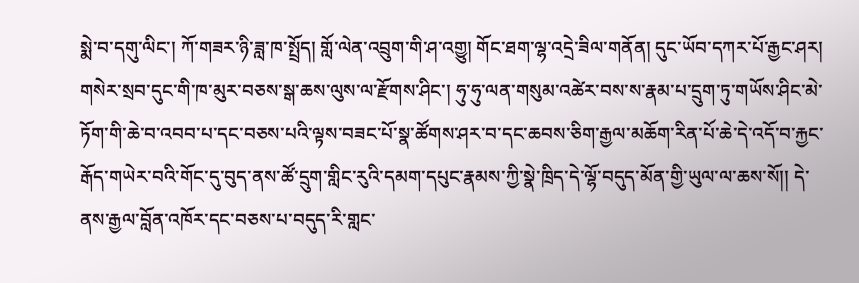སྨེ་བ་དགུ་ལིང་། ཀོ་གཟར་ཉི་ཟླ་ཁ་སྤྲོད། གློ་ལེན་འབྲུག་གི་ཤ་འགྱུ། གོང་ཐག་ལྷ་འདྲེ་ཟིལ་གནོན། དུང་ཡོབ་དཀར་པོ་རྒྱང་ཤར། གསེར་སྲབ་དུང་གི་ཁ་མུར་བཅས་སྒ་ཆས་ལུས་ལ་རྫོགས་ཤིང་། ཧུ་ཧུ་ལན་གསུམ་འཚེར་བས་ས་རྣམ་པ་དྲུག་ཏུ་གཡོས་ཤིང་མེ་ཏོག་གི་ཆེ་བ་འབབ་པ་དང་བཅས་པའི་ལྟས་བཟང་པོ་སྣ་ཚོགས་ཤར་བ་དང་ཆབས་ཅིག་རྒྱལ་མཆོག་རིན་པོ་ཆེ་དེ་འདོ་བ་རྐྱང་རྒོད་གཡེར་བའི་གོང་དུ་བུད་ནས་ཚོ་དྲུག་གླིང་རུའི་དམག་དཔུང་རྣམས་ཀྱི་སྣེ་ཁྲིད་དེ་ལྷོ་བདུད་མོན་གྱི་ཡུལ་ལ་ཆས་སོ།། དེ་ནས་རྒྱལ་བློན་འཁོར་དང་བཅས་པ་བདུད་རི་གླང་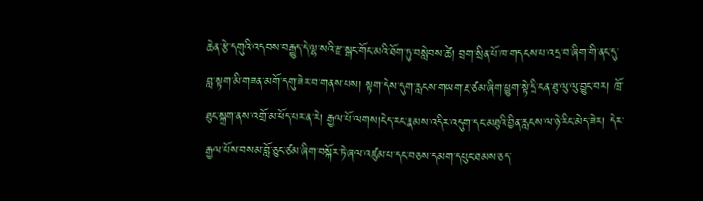ཆེན་རྩེ་དགུའི་འདབས་བརྒྱུད་དེ་ལྷ་སའི་རྫ་སྒང་གོང་མའི་ཐོག་ཏུ་བསླེབས་ཚེ། བྲག་སྲིན་པོ་ཁ་གདངས་པ་འདྲ་བ་ཞིག་གི་ནང་དུ་བླ་སྟག་མི་གཟན་མགོ་དགུ་ཟེར་བ་གནས་པས། སྟག་དེས་དུག་རླངས་གཡག་རྔ་ཙམ་ཞིག་ཕྱུག་སྟེ་དྲི་ངན་ཐུ་ལུ་ལུ་བྱུང་བར། ཁྲོ་ཐུང་སྐྲག་ནས་འགྲོ་མ་ཕོད་པར་ན་རེ། རྒྱལ་པོ་ལགས།ངེད་རང་རྣམས་འདིར་འདུག་དང་མཐུའི་བྱིན་རླངས་ལ་ཉེ་རིང་མེད་ཟེར། དེར་རྒྱལ་པོས་བསམ་བློ་ཅུང་ཙམ་ཞིག་བསྐོར་ཏེ་ཞལ་འཛུམ་པ་དང་བཅས་དམག་དཔུང་ཐམས་ཅད་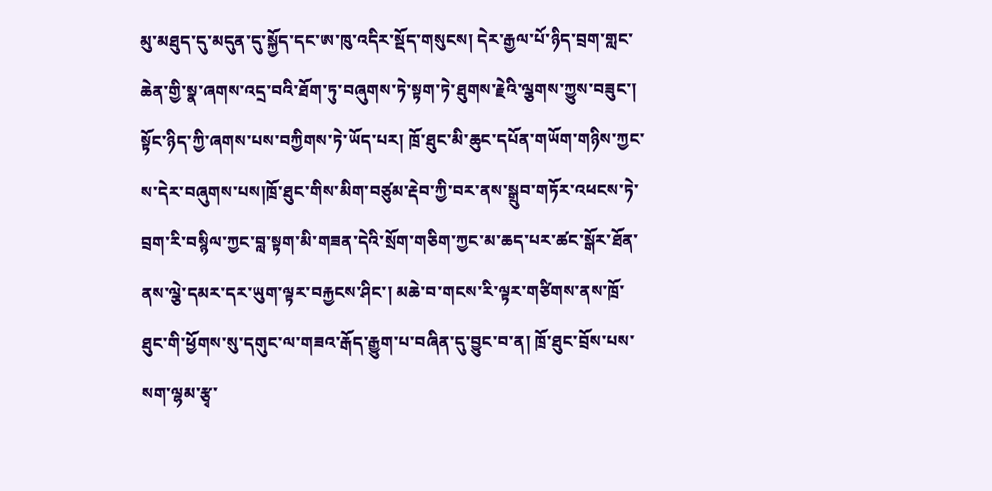མུ་མཐུད་དུ་མདུན་དུ་སྐྱོད་དང་ཨ་ཁུ་འདིར་སྡོད་གསུངས། དེར་རྒྱལ་པོ་ཉིད་བྲག་གླང་ཆེན་གྱི་སྣ་ཞགས་འདྲ་བའི་ཐོག་ཏུ་བཞུགས་ཏེ་སྟག་ཏེ་ཐུགས་རྗེའི་ལྕགས་ཀྱུས་བཟུང་། སྟོང་ཉིད་ཀྱི་ཞགས་པས་བཀྱིགས་ཏེ་ཡོད་པར། ཁྲོ་ཐུང་མི་ཆུང་དཔོན་གཡོག་གཉིས་ཀྱང་ས་དེར་བཞུགས་པས།ཁྲོ་ཐུང་གིས་མིག་བཙུམ་རྡེབ་ཀྱི་བར་ནས་སྒྲུབ་གཏོར་འཕངས་ཏེ་བྲག་རི་བསྙིལ་ཀྱང་བླ་སྟག་མི་གཟན་དེའི་སྲོག་གཅིག་ཀྱང་མ་ཆད་པར་ཚང་སྒོར་ཐོན་ནས་ལྕེ་དམར་དར་ཡུག་ལྟར་བརྐྱངས་ཤིང་། མཆེ་བ་གངས་རི་ལྟར་གཙིགས་ནས་ཁྲོ་ཐུང་གི་ཕྱོགས་སུ་དགུང་ལ་གཟའ་རྒོད་རྒྱུག་པ་བཞིན་དུ་བྱུང་བ་ན། ཁྲོ་ཐུང་བྲོས་པས་སག་ལྷམ་རྩྭ་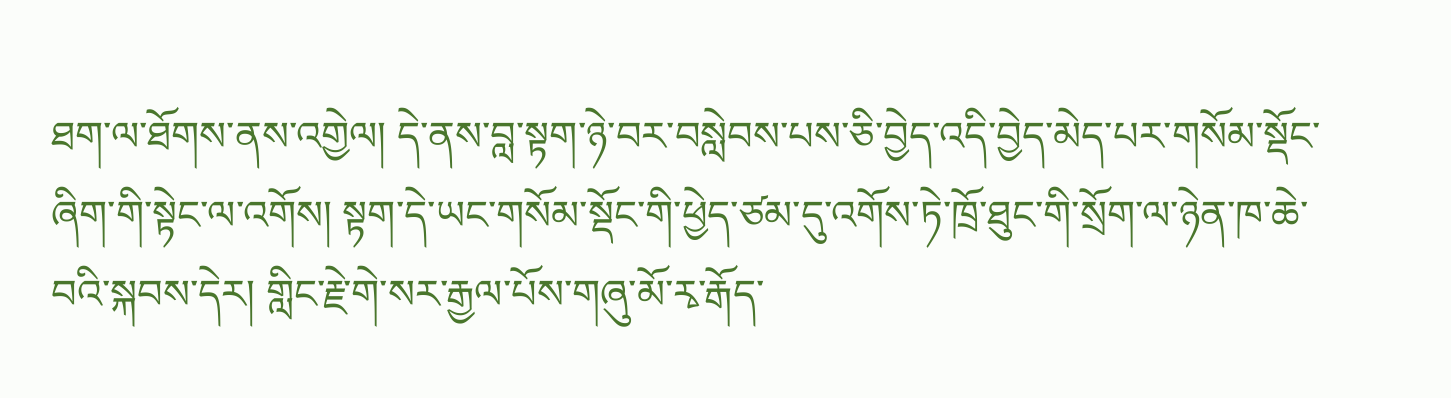ཐག་ལ་ཐོགས་ནས་འགྱེལ། དེ་ནས་བླ་སྟག་ཉེ་བར་བསླེབས་པས་ཅི་བྱེད་འདི་བྱེད་མེད་པར་གསོམ་སྡོང་ཞིག་གི་སྟེང་ལ་འགོས། སྟག་དེ་ཡང་གསོམ་སྡོང་གི་ཕྱེད་ཙམ་དུ་འགོས་ཏེ་ཁྲོ་ཐུང་གི་སྲོག་ལ་ཉེན་ཁ་ཆེ་བའི་སྐབས་དེར། གླིང་རྗེ་གེ་སར་རྒྱལ་པོས་གཞུ་མོ་རྭ་རྒོད་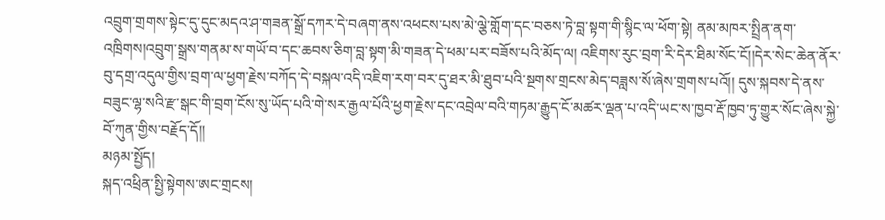འབྲུག་གྲགས་སྟེང་དུ་དུང་མདའ་ཤ་གཟན་སྒྲོ་དཀར་དེ་བཞག་ནས་འཕངས་པས་མེ་ལྕེ་གློག་དང་བཅས་ཏེ་བླ་སྟག་གི་སྙིང་ལ་ཕོག་སྟེ། ནམ་མཁར་སྤྲིན་ནག་འཁྲིགས།འབྲུག་སྒྲས་གནམ་ས་གཡོ་བ་དང་ཆབས་ཅིག་བླ་སྟག་མི་གཟན་དེ་ཕམ་པར་བཟོས་པའི་མོད་ལ། འཇིགས་རུང་བྲག་རི་དེར་ཐིམ་སོང་ངོ།།དེར་སེང་ཆེན་ནོར་བུ་དགྲ་འདུལ་གྱིས་བྲག་ལ་ཕྱག་རྗེས་བཀོད་དེ་བསྐལ་འདི་འཇིག་རག་བར་དུ་ཐར་མི་ཐུབ་པའི་སྔགས་གྲངས་མེད་བཟླས་སོ་ཞེས་གྲགས་པའོ།། དུས་སྐབས་དེ་ནས་བཟུང་ལྷ་སའི་རྫ་སྒང་གི་བྲག་ངོས་སུ་ཡོད་པའི་གེ་སར་རྒྱལ་པོའི་ཕྱག་རྗེས་དང་འབྲེལ་བའི་གཏམ་རྒྱུད་ངོ་མཚར་ལྡན་པ་འདི་ཡང་ས་ཁྱབ་རྡོ་ཁྱབ་ཏུ་གྱུར་སོང་ཞེས་སྐྱེ་བོ་ཀུན་གྱིས་བརྗོད་དོ།།
མཉམ་སྤྱོད།
སྐད་འཕྲིན་སྤྱི་སྟེགས་ཨང་གྲངས།